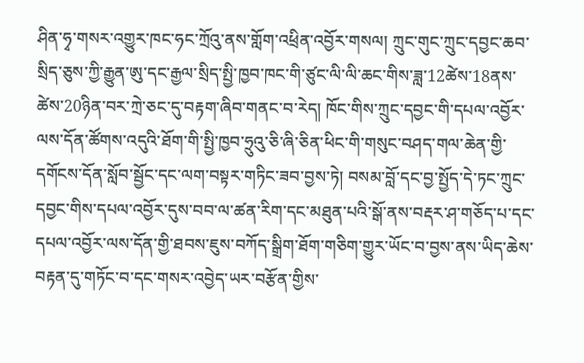ཤིན་ཧྭ་གསར་འགྱུར་ཁང་ཧང་ཀྲོའུ་ནས་གློག་འཕྲིན་འབྱོར་གསལ། ཀྲུང་གུང་ཀྲུང་དབྱང་ཆབ་སྲིད་ཅུས་ཀྱི་རྒྱུན་ཨུ་དང་རྒྱལ་སྲིད་སྤྱི་ཁྱབ་ཁང་གི་ཙུང་ལི་ལི་ཆང་གིས་ཟླ་12ཚེས་18ནས་ཚེས་20ཉིན་བར་ཀྲེ་ཅང་དུ་བརྟག་ཞིབ་གནང་བ་རེད། ཁོང་གིས་ཀྲུང་དབྱང་གི་དཔལ་འབྱོར་ལས་དོན་ཚོགས་འདུའི་ཐོག་གི་སྤྱི་ཁྱབ་ཧྲུའུ་ཅི་ཞི་ཅིན་ཕིང་གི་གསུང་བཤད་གལ་ཆེན་གྱི་དགོངས་དོན་སློབ་སྦྱོང་དང་ལག་བསྟར་གཏིང་ཟབ་བྱས་ཏེ། བསམ་བློ་དང་བྱ་སྤྱོད་དེ་ཏང་ཀྲུང་དབྱང་གིས་དཔལ་འབྱོར་དུས་བབ་ལ་ཚན་རིག་དང་མཐུན་པའི་སྒོ་ནས་བརྡར་ཤ་གཅོད་པ་དང་དཔལ་འབྱོར་ལས་དོན་གྱི་ཐབས་ཇུས་བཀོད་སྒྲིག་ཐོག་གཅིག་གྱུར་ཡོང་བ་བྱས་ནས་ཡིད་ཆེས་བརྟན་དུ་གཏོང་བ་དང་གསར་འབྱེད་ཡར་བརྩོན་གྱིས་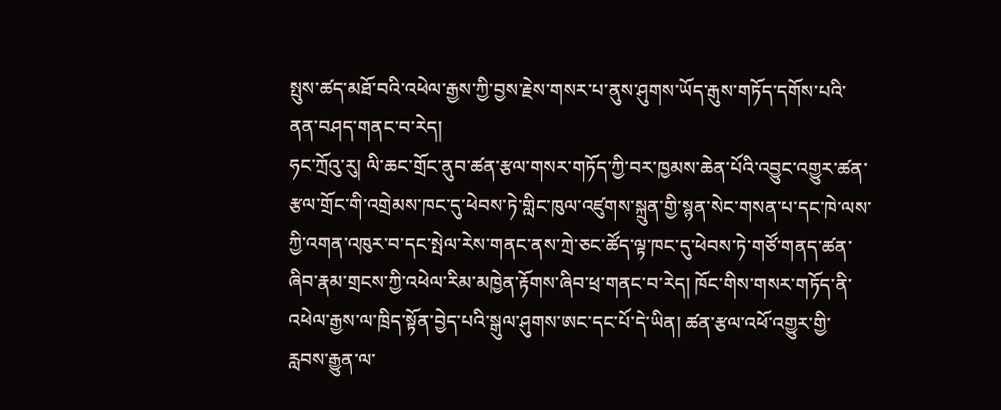སྤུས་ཚད་མཐོ་བའི་འཕེལ་རྒྱས་ཀྱི་བྱས་རྗེས་གསར་པ་ནུས་ཤུགས་ཡོད་རྒུས་གཏོད་དགོས་པའི་ནན་བཤད་གནང་བ་རེད།
ཧང་ཀྲོའུ་རུ། ལི་ཆང་གྲོང་ནུབ་ཚན་རྩལ་གསར་གཏོད་ཀྱི་བར་ཁྱམས་ཆེན་པོའི་འབྱུང་འགྱུར་ཚན་རྩལ་གྲོང་གི་འགྲེམས་ཁང་དུ་ཕེབས་ཏེ་གླིང་ཁུལ་འཛུགས་སྐྲུན་གྱི་སྙན་སེང་གསན་པ་དང་ཁེ་ལས་ཀྱི་འགན་འཁུར་བ་དང་སྤེལ་རེས་གནང་ནས་ཀྲེ་ཅང་ཚོད་ལྟ་ཁང་དུ་ཕེབས་ཏེ་གཙོ་གནད་ཚན་ཞིབ་རྣམ་གྲངས་ཀྱི་འཕེལ་རིམ་མཁྱེན་རྟོགས་ཞིབ་ཕྲ་གནང་བ་རེད། ཁོང་གིས་གསར་གཏོད་ནི་འཕེལ་རྒྱས་ལ་ཁྲིད་སྟོན་བྱེད་པའི་སྒུལ་ཤུགས་ཨང་དང་པོ་དེ་ཡིན། ཚན་རྩལ་འཕོ་འགྱུར་གྱི་རླབས་རྒྱུན་ལ་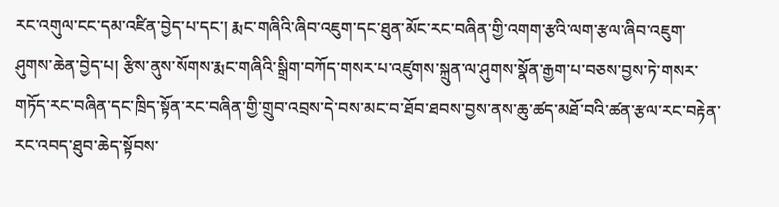རང་འགུལ་ངང་དམ་འཛིན་བྱེད་པ་དང་། རྨང་གཞིའི་ཞིབ་འཇུག་དང་ཐུན་མོང་རང་བཞིན་གྱི་འགག་རྩའི་ལག་རྩལ་ཞིབ་འཇུག་ཤུགས་ཆེན་བྱེད་པ། རྩིས་ནུས་སོགས་རྨང་གཞིའི་སྒྲིག་བཀོད་གསར་པ་འཛུགས་སྐྲུན་ལ་ཤུགས་སྣོན་རྒྱག་པ་བཅས་བྱས་ཏེ་གསར་གཏོད་རང་བཞིན་དང་ཁྲིད་སྟོན་རང་བཞིན་གྱི་གྲུབ་འབྲས་དེ་བས་མང་བ་ཐོབ་ཐབས་བྱས་ནས་ཆུ་ཚད་མཐོ་བའི་ཚན་རྩལ་རང་བརྟེན་རང་འབད་ཐུབ་ཆེད་སྟོབས་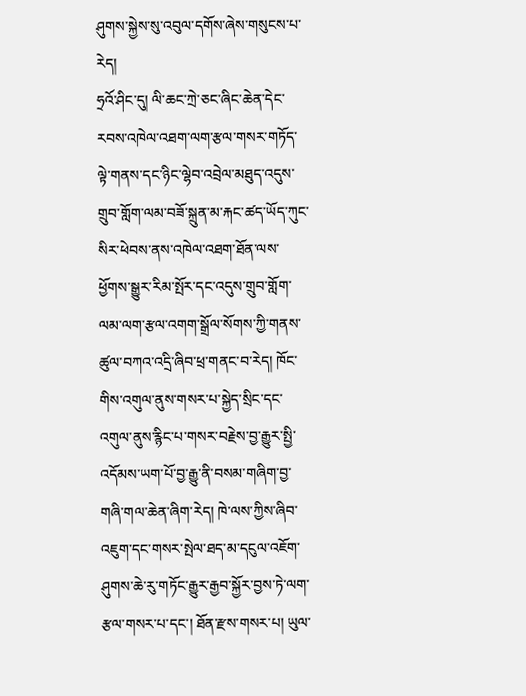ཤུགས་སྐྱེས་སུ་འབུལ་དགོས་ཞེས་གསུངས་པ་རེད།
ཧྲའོ་ཤིང་དུ། ལི་ཆང་ཀྲེ་ཅང་ཞིང་ཆེན་དེང་རབས་འཁེལ་འཐག་ལག་རྩལ་གསར་གཏོད་ལྟེ་གནས་དང་ཉིང་ལྷེབ་འབྲེལ་མཐུད་འདུས་གྲུབ་གློག་ལམ་བཟོ་སྐྲུན་མ་རྐང་ཚད་ཡོད་ཀུང་སིར་ཕེབས་ནས་འཁེལ་འཐག་ཐོན་ལས་ཕྱོགས་སྒྱུར་རིམ་སྤོར་དང་འདུས་གྲུབ་གློག་ལམ་ལག་རྩལ་འགག་སྒྲོལ་སོགས་ཀྱི་གནས་ཚུལ་བཀའ་འདྲི་ཞིབ་ཕྲ་གནང་བ་རེད། ཁོང་གིས་འགུལ་ནུས་གསར་པ་སྐྱེད་སྲིང་དང་འགུལ་ནུས་རྙིང་པ་གསར་བརྗེས་བྱ་རྒྱུར་སྤྱི་འདོམས་ཡག་པོ་བྱ་རྒྱུ་ནི་བསམ་གཞིག་བྱ་གཞི་གལ་ཆེན་ཞིག་རེད། ཁེ་ལས་ཀྱིས་ཞིབ་འཇུག་དང་གསར་སྤེལ་ཐད་མ་དངུལ་འཇོག་ཤུགས་ཆེ་རུ་གཏོང་རྒྱུར་རྒྱབ་སྐྱོར་བྱས་ཏེ་ལག་རྩལ་གསར་པ་དང་། ཐོན་རྫས་གསར་པ། ཡུལ་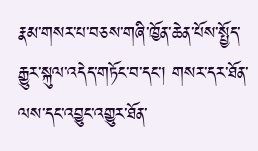རྣམ་གསར་པ་བཅས་གཞི་ཁྱོན་ཆེན་པོས་སྤྱོད་རྒྱུར་སྐུལ་འདེད་གཏོང་བ་དང་། གསར་དར་ཐོན་ལས་དང་འབྱུང་འགྱུར་ཐོན་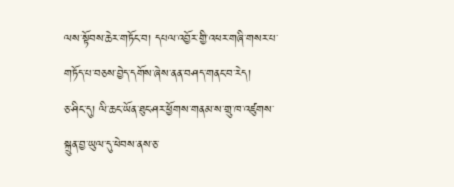ལས་སྟོབས་ཆེར་གཏོང་བ། དཔལ་འབྱོར་གྱི་འཕར་གཞི་གསར་པ་གཏོད་པ་བཅས་བྱེད་དགོས་ཞེས་ནན་བཤད་གནང་བ་རེད།
ཅ་ཤིང་དུ། ལི་ཆང་ཡོན་ཐུང་ཤར་ཕྱོགས་གནམ་ས་གྲུ་ཁ་འཛུགས་སྐྲུན་བྱ་ཡུལ་དུ་ཕེབས་ནས་ཅ་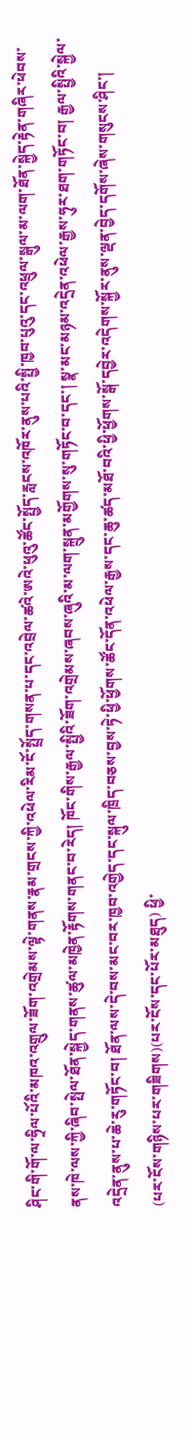ཤིང་གི་གོ་ལ་ཧྲིལ་པོའི་མཁའ་འགྲུལ་ཟོག་འགྲེམས་ལྟེ་གནས་རྣམ་གྲངས་ཀྱི་འཕེལ་རིམ་ངོ་སྤྲོད་གསན་པ་དང་འབྲེལ་ཚའེ་ཨའེ་ཕུའུ་ཚོང་སྤྱོད་རླངས་འཁོར་ནུས་པའི་སྤྱི་ཁྱབ་པུའུ་དང་འཕྲུལ་སྒུལ་མ་ལག་ཐོན་སྐྱེད་རྟེན་གཞིར་ཕེབས་ནས་ཁེ་ལས་ཀྱི་ཞིབ་སྤེལ་ཐོན་སྐྱེད་གནས་ཚུལ་མཁྱེན་རྟོགས་གནང་བ་རེད། ཁོང་གིས་རྒྱལ་སྤྱིའི་ཟོག་འགྲེམས་ཞབས་ཞུའི་མ་ལག་སྐྲུན་མགྱོགས་སུ་གཏོང་བ་དང་། སྣ་མང་མཉམ་འདྲེན་འཕེལ་རྒྱས་ཧུར་ཐག་གཏོང་བ། རྒྱལ་སྤྱིའི་སྐྱེལ་འདྲེན་ནུས་པ་ཆེ་རུ་གཏོང་བ། ཐོན་ལས་དེ་བས་མང་བར་ཁྱབ་འགྱེད་དང་སྐུལ་ཁྲིད་བཅས་བྱས་ཏེ་ཕྱི་ཕྱོགས་ཚོང་དོན་འཕེལ་རྒྱས་དང་ཆུ་ཚད་མཐོ་བའི་ཕྱི་ཕྱོགས་སྒོ་དབྱེར་འདེགས་སྐྱོར་ནུས་ལྡན་བྱེད་དགོས་ཞེས་གསུངས་ཤིང་།
(པར་ངོས་གཉིས་པར་གཟིགས)(པར་ངོས་དང་པོར་མཐུད) ཕྱི་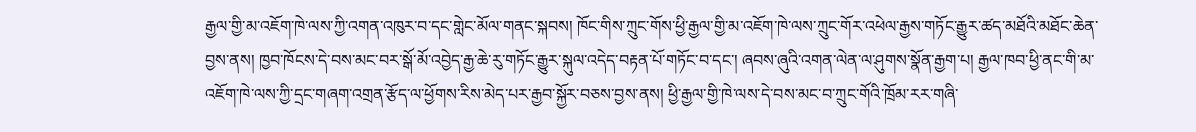རྒྱལ་གྱི་མ་འཇོག་ཁེ་ལས་ཀྱི་འགན་འཁུར་བ་དང་གླེང་མོལ་གནང་སྐབས། ཁོང་གིས་ཀྲུང་གོས་ཕྱི་རྒྱལ་གྱི་མ་འཇོག་ཁེ་ལས་ཀྲུང་གོར་འཕེལ་རྒྱས་གཏོང་རྒྱུར་ཚད་མཐོའི་མཐོང་ཆེན་བྱས་ནས། ཁྱབ་ཁོངས་དེ་བས་མང་བར་སྒོ་མོ་འབྱེད་རྒྱ་ཆེ་རུ་གཏོང་རྒྱུར་སྐུལ་འདེད་བརྟན་པོ་གཏོང་བ་དང་། ཞབས་ཞུའི་འགན་ལེན་ལ་ཤུགས་སྣོན་རྒྱག་པ། རྒྱལ་ཁབ་ཕྱི་ནང་གི་མ་འཇོག་ཁེ་ལས་ཀྱི་དྲང་གཞག་འགྲན་རྩོད་ལ་ཕྱོགས་རིས་མེད་པར་རྒྱབ་སྐྱོར་བཅས་བྱས་ནས། ཕྱི་རྒྱལ་གྱི་ཁེ་ལས་དེ་བས་མང་བ་ཀྲུང་གོའི་ཁྲོམ་རར་གཞི་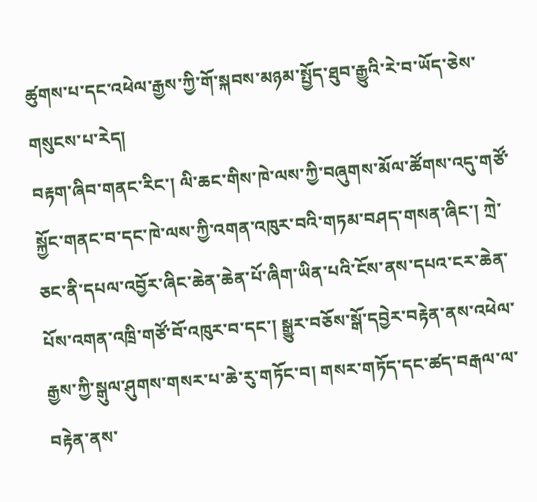ཚུགས་པ་དང་འཕེལ་རྒྱས་ཀྱི་གོ་སྐབས་མཉམ་སྤྱོད་ཐུབ་རྒྱུའི་རེ་བ་ཡོད་ཅེས་གསུངས་པ་རེད།
བརྟག་ཞིབ་གནང་རིང་། ལི་ཆང་གིས་ཁེ་ལས་ཀྱི་བཞུགས་མོལ་ཚོགས་འདུ་གཙོ་སྐྱོང་གནང་བ་དང་ཁེ་ལས་ཀྱི་འགན་འཁུར་བའི་གཏམ་བཤད་གསན་ཞིང་། ཀྲེ་ཅང་ནི་དཔལ་འབྱོར་ཞིང་ཆེན་ཆེན་པོ་ཞིག་ཡིན་པའི་ངོས་ནས་དཔའ་ངར་ཆེན་པོས་འགན་འཁྲི་གཙོ་བོ་འཁུར་བ་དང་། སྒྱུར་བཅོས་སྒོ་དབྱེར་བརྟེན་ནས་འཕེལ་རྒྱས་ཀྱི་སྒུལ་ཤུགས་གསར་པ་ཆེ་རུ་གཏོང་བ། གསར་གཏོད་དང་ཚད་བརྒལ་ལ་བརྟེན་ནས་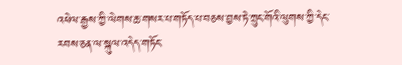འཕེལ་རྒྱས་ཀྱི་ལེགས་ཆ་གསར་པ་གཏོད་པ་བཅས་བྱས་ཏེ་ཀྲུང་གོའི་ལུགས་ཀྱི་དེང་རབས་ཅན་ལ་སྐུལ་འདེད་གཏོང་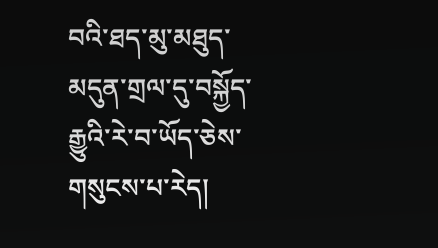བའི་ཐད་མུ་མཐུད་མདུན་གྲལ་དུ་བསྐྱོད་རྒྱུའི་རེ་བ་ཡོད་ཅེས་གསུངས་པ་རེད།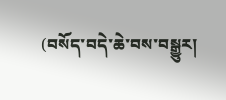(བསོད་བདེ་ཆེ་བས་བསྒྱུར།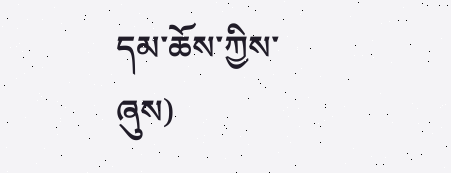དམ་ཆོས་ཀྱིས་ཞུས)